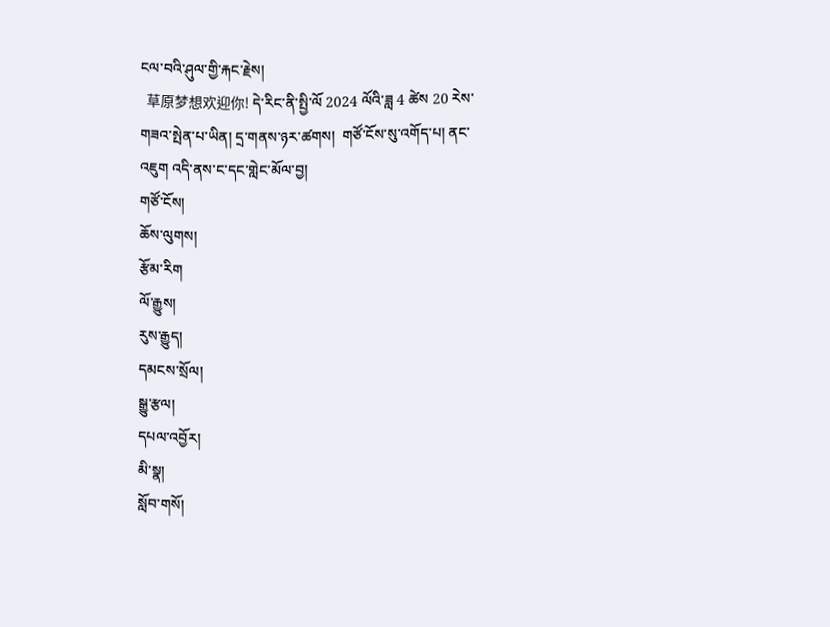ངལ་བའི་ཤུལ་གྱི་རྐང་རྗེས།
  草原梦想欢迎你! དེ་རིང་ནི་སྤྱི་ལོ 2024 ལོའི་ཟླ 4 ཚེས 20 རེས་གཟའ་སྤེན་པ་ཡིན། དྲ་གནས་ཉར་ཚགས།  གཙོ་ངོས་སུ་འགོད་པ། ནང་འཇུག འདི་ནས་ང་དང་གླེང་མོལ་བྱ།
གཙོ་ངོས།
ཆོས་ལུགས།
རྩོམ་རིག
ལོ་རྒྱུས།
རུས་རྒྱུད།
དམངས་སྲོལ།
སྒྱུ་རྩལ།
དཔལ་འབྱོར།
མི་སྣ།
སློབ་གསོ།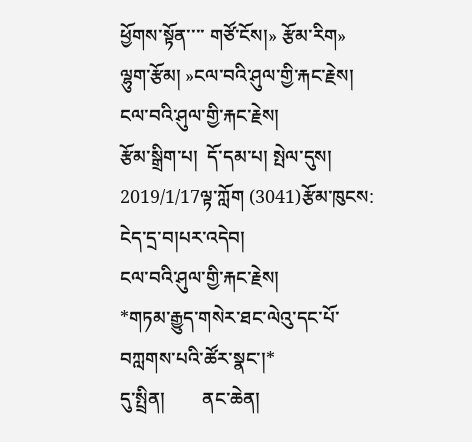ཕྱོགས་སྟོན་་་་ གཙོ་ངོས།» རྩོམ་རིག» ལྷུག་རྩོམ། »ངལ་བའི་ཤུལ་གྱི་རྐང་རྗེས།
ངལ་བའི་ཤུལ་གྱི་རྐང་རྗེས།
རྩོམ་སྒྲིག་པ།  དོ་དམ་པ། སྤེལ་དུས། 2019/1/17ལྟ་ཀློག (3041)རྩོམ་ཁུངས: ངེད་དྲ་བ།པར་འདེབ།
ངལ་བའི་ཤུལ་གྱི་རྐང་རྗེས།
*གཏམ་རྒྱུད་གསེར་ཐང་ལེའུ་དང་པོ་བཀླགས་པའི་ཚོར་སྣང་།*
དུ་སྤྲིན།        ནང་ཆེན།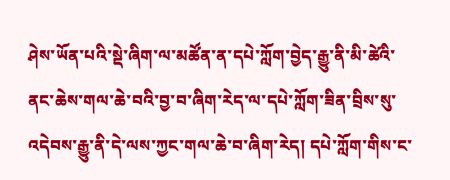ཤེས་ཡོན་པའི་སྡེ་ཞིག་ལ་མཚོན་ན་དཔེ་ཀློག་བྱེད་རྒྱུ་ནི་མི་ཚེའི་ནང་ཆེས་གལ་ཆེ་བའི་བྱ་བ་ཞིག་རེད་ལ་དཔེ་ཀློག་ཟིན་བྲིས་སུ་འདེབས་རྒྱུ་ནི་དེ་ལས་ཀྱང་གལ་ཆེ་བ་ཞིག་རེད། དཔེ་ཀློག་གིས་ང་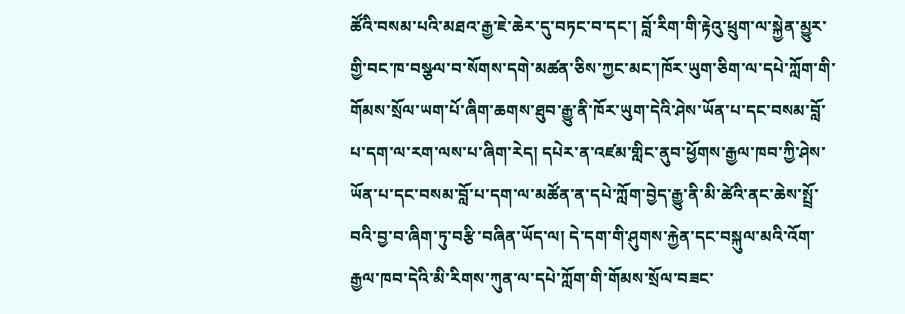ཚོའི་བསམ་པའི་མཐའ་རྒྱ་ཇེ་ཆེར་དུ་བཏང་བ་དང་། བློ་རིག་གི་རྟེའུ་ཕྲུག་ལ་སྐྱེན་མྱུར་གྱི་བང་ཁ་བསྩལ་བ་སོགས་དགེ་མཚན་ཅིས་ཀྱང་མང་།ཁོར་ཡུག་ཅིག་ལ་དཔེ་ཀློག་གི་གོམས་སྲོལ་ཡག་པོ་ཞིག་ཆགས་ཐུབ་རྒྱུ་ནི་ཁོར་ཡུག་དེའི་ཤེས་ཡོན་པ་དང་བསམ་བློ་པ་དག་ལ་རག་ལས་པ་ཞིག་རེད། དཔེར་ན་འཛམ་གླིང་ནུབ་ཕྱོགས་རྒྱལ་ཁབ་ཀྱི་ཤེས་ཡོན་པ་དང་བསམ་བློ་པ་དག་ལ་མཚོན་ན་དཔེ་ཀློག་བྱེད་རྒྱུ་ནི་མི་ཚེའི་ནང་ཆེས་སྤྲོ་བའི་བྱ་བ་ཞིག་ཏུ་བརྩི་བཞིན་ཡོད་ལ། དེ་དག་གི་ཤུགས་རྐྱེན་དང་བསྐུལ་མའི་འོག་རྒྱལ་ཁབ་དེའི་མི་རིགས་ཀུན་ལ་དཔེ་ཀློག་གི་གོམས་སྲོལ་བཟང་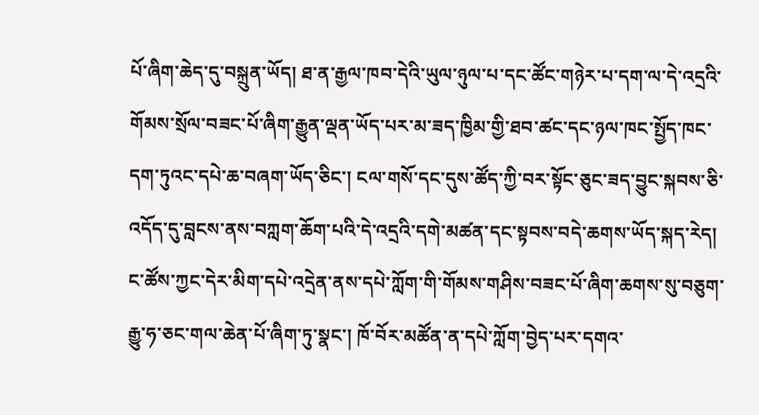པོ་ཞིག་ཆེད་དུ་བསྐྲུན་ཡོད། ཐ་ན་རྒྱལ་ཁབ་དེའི་ཡུལ་ཉུལ་པ་དང་ཚོང་གཉེར་པ་དག་ལ་དེ་འདྲའི་གོམས་སྲོལ་བཟང་པོ་ཞིག་རྒྱུན་ལྡན་ཡོད་པར་མ་ཟད་ཁྱིམ་གྱི་ཐབ་ཚང་དང་ཉལ་ཁང་སྤྱོད་ཁང་དག་ཏུའང་དཔེ་ཆ་བཞག་ཡོད་ཅིང་། ངལ་གསོ་དང་དུས་ཚོད་ཀྱི་བར་སྟོང་ཅུང་ཟད་བྱུང་སྐབས་ཅི་འདོད་དུ་བླངས་ནས་བཀླག་ཆོག་པའི་དེ་འདྲའི་དགེ་མཚན་དང་སྟབས་བདེ་ཆགས་ཡོད་སྐད་རེད། ང་ཚོས་ཀྱང་དེར་མིག་དཔེ་འདྲེན་ནས་དཔེ་ཀློག་གི་གོམས་གཤིས་བཟང་པོ་ཞིག་ཆགས་སུ་བཅུག་རྒྱུ་ཧ་ཅང་གལ་ཆེན་པོ་ཞིག་ཏུ་སྣང་། ཁོ་བོར་མཚོན་ན་དཔེ་ཀློག་བྱེད་པར་དགའ་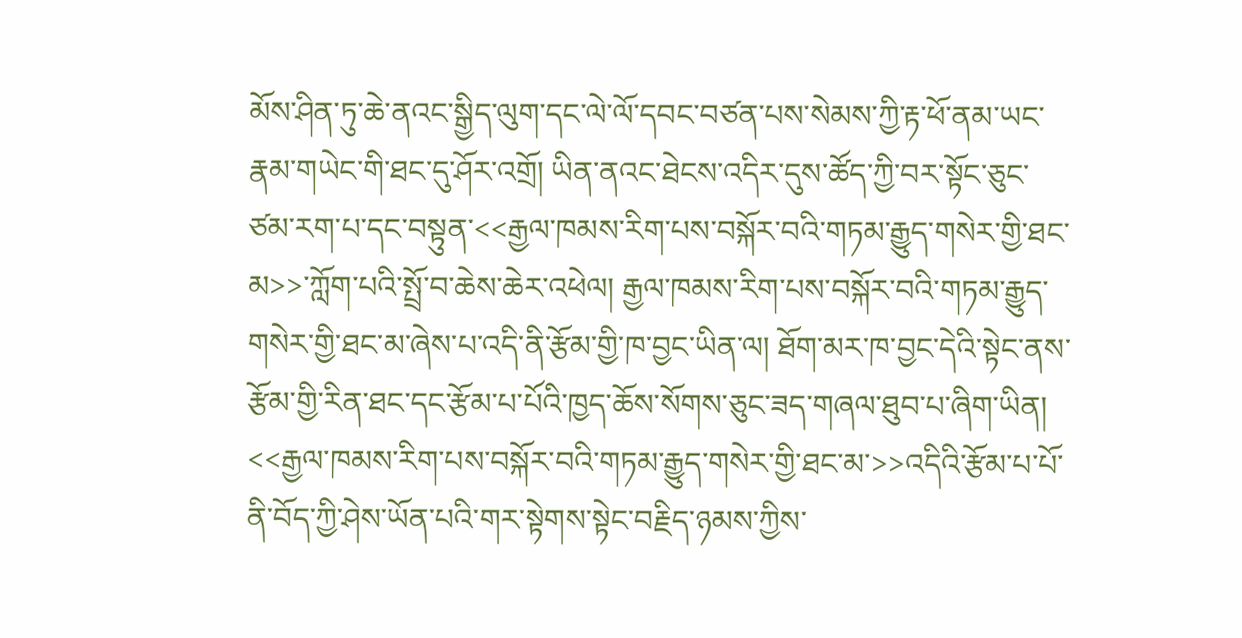མོས་ཤིན་ཏུ་ཆེ་ནའང་སྒྱིད་ལུག་དང་ལེ་ལོ་དབང་བཙན་པས་སེམས་ཀྱི་རྟ་ཕོ་ནམ་ཡང་རྣམ་གཡེང་གི་ཐང་དུ་ཤོར་འགྲོ། ཡིན་ནའང་ཐེངས་འདིར་དུས་ཚོད་ཀྱི་བར་སྟོང་ཅུང་ཙམ་རག་པ་དང་བསྟུན་<<རྒྱལ་ཁམས་རིག་པས་བསྐོར་བའི་གཏམ་རྒྱུད་གསེར་གྱི་ཐང་མ>>་ཀློག་པའི་སྤྲོ་བ་ཆེས་ཆེར་འཕེལ། རྒྱལ་ཁམས་རིག་པས་བསྐོར་བའི་གཏམ་རྒྱུད་གསེར་གྱི་ཐང་མ་ཞེས་པ་འདི་ནི་རྩོམ་གྱི་ཁ་བྱང་ཡིན་ལ། ཐོག་མར་ཁ་བྱང་དེའི་སྟེང་ནས་རྩོམ་གྱི་རིན་ཐང་དང་རྩོམ་པ་པོའི་ཁྱད་ཆོས་སོགས་ཅུང་ཟད་གཞལ་ཐུབ་པ་ཞིག་ཡིན། <<རྒྱལ་ཁམས་རིག་པས་བསྐོར་བའི་གཏམ་རྒྱུད་གསེར་གྱི་ཐང་མ་>>འདིའི་རྩོམ་པ་པོ་ནི་བོད་ཀྱི་ཤེས་ཡོན་པའི་གར་སྟེགས་སྟེང་བརྗིད་ཉམས་ཀྱིས་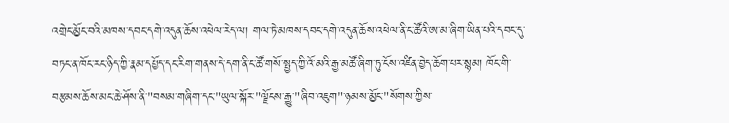འགྲེང་མྱོང་བའི་མཁས་དབང་དགེ་འདུན་ཆོས་འཕེལ་རེད་ལ། གལ་ཏེ་མཁས་དབང་དགེ་འདུན་ཆོས་འཕེལ་ནི་ང་ཚོའི་ཨ་མ་ཞིག་ཡིན་པའི་དབང་དུ་བཏང་ན་ཁོང་རང་ཉིད་ཀྱི་རྣམ་དཔྱོད་དང་རིག་གནས་དེ་དག་ནི་ང་ཚོ་གསོ་སྤྱད་ཀྱི་འོ་མའི་རྒྱ་མཚོ་ཞིག་ཏུ་ངོས་འཛིན་བྱེད་ཆོག་པར་སྙམ། ཁོང་གི་བརྩམས་ཆོས་མང་ཆེ་ཤོས་ནི་"བསམ་གཞིག་དང་"ཡུལ་སྐོར་"ལྗོངས་རྒྱུ་"ཞིབ་འཇུག"་ཉམས་མྱོང་"སོགས་ཀྱིས་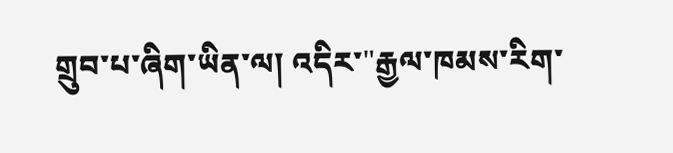གྲུབ་པ་ཞིག་ཡིན་ལ། འདིར་"རྒྱལ་ཁམས་རིག་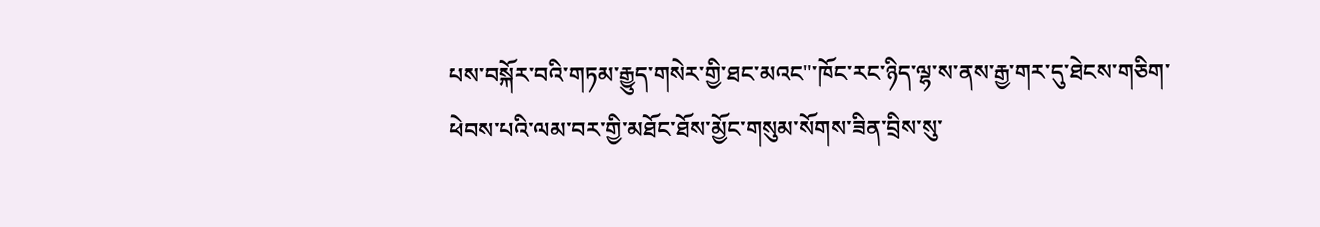པས་བསྐོར་བའི་གཏམ་རྒྱུད་གསེར་གྱི་ཐང་མའང"་ཁོང་རང་ཉིད་ལྷ་ས་ནས་རྒྱ་གར་དུ་ཐེངས་གཅིག་ཕེབས་པའི་ལམ་བར་གྱི་མཐོང་ཐོས་མྱོང་གསུམ་སོགས་ཟིན་བྲིས་སུ་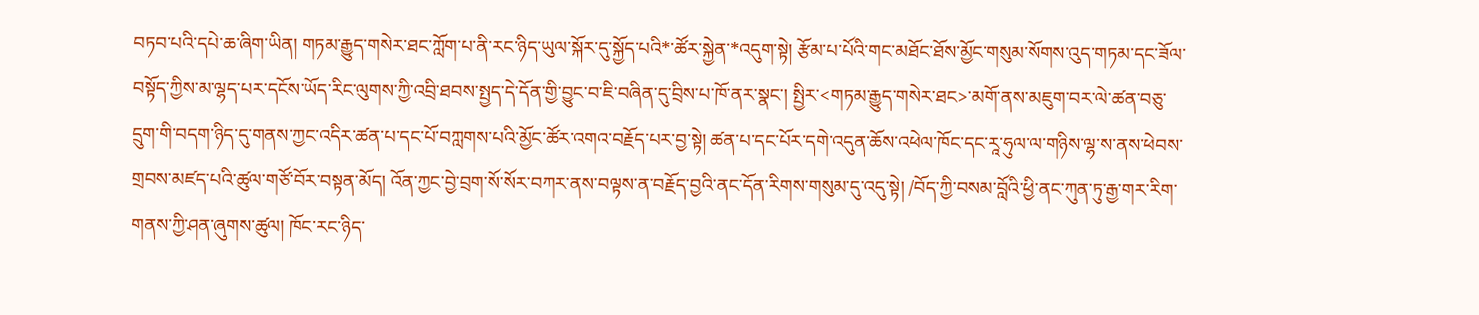བཏབ་པའི་དཔེ་ཆ་ཞིག་ཡིན། གཏམ་རྒྱུད་གསེར་ཐང་ཀློག་པ་ནི་རང་ཉིད་ཡུལ་སྐོར་དུ་སྐྱོད་པའི*་ཚོར་སྐྱེན་*འདུག་སྟེ། རྩོམ་པ་པོའི་གང་མཐོང་ཐོས་མྱོང་གསུམ་སོགས་འུད་གཏམ་དང་ཟོལ་བསྟོད་ཀྱིས་མ་ལྷད་པར་དངོས་ཡོད་རིང་ལུགས་ཀྱི་འབྲི་ཐབས་སྤྱད་དེ་དོན་གྱི་བྱུང་བ་ཇི་བཞིན་དུ་བྲིས་པ་ཁོ་ནར་སྣང་། སྤྱིར་<གཏམ་རྒྱུད་གསེར་ཐང>་མགོ་ནས་མཇུག་བར་ལེ་ཚན་བཅུ་དྲུག་གི་བདག་ཉིད་དུ་གནས་ཀྱང་འདིར་ཚན་པ་དང་པོ་བཀླགས་པའི་མྱོང་ཚོར་འགའ་བརྗོད་པར་བྱ་སྟེ། ཚན་པ་དང་པོར་དགེ་འདུན་ཆོས་འཕེལ་ཁོང་དང་རཱ་ཧུལ་ལ་གཉིས་ལྷ་ས་ནས་ཕེབས་གྲབས་མཛད་པའི་ཚུལ་གཙོ་བོར་བསྟན་མོད། འོན་ཀྱང་བྱེ་བྲག་སོ་སོར་བཀར་ནས་བལྟས་ན་བརྗོད་བྱའི་ནང་དོན་རིགས་གསུམ་དུ་འདུ་སྟེ། /བོད་ཀྱི་བསམ་བློའི་ཕྱི་ནང་ཀུན་ཏུ་རྒྱ་གར་རིག་གནས་ཀྱི་ཤན་ཞུགས་ཚུལ། ཁོང་རང་ཉིད་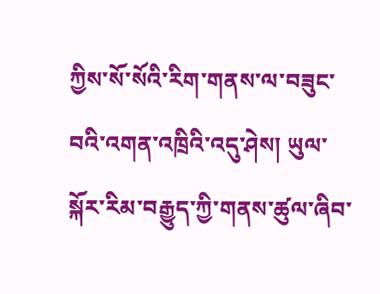ཀྱིས་སོ་སོའི་རིག་གནས་ལ་བཟུང་བའི་འགན་འཁྲིའི་འདུ་ཤེས། ཡུལ་སྐོར་རིམ་བརྒྱུད་ཀྱི་གནས་ཚུལ་ཞིབ་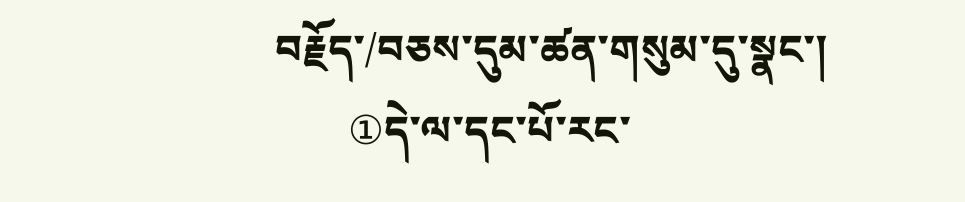བརྗོད་/བཅས་དུམ་ཚན་གསུམ་དུ་སྣང་།
       ①དེ་ལ་དང་པོ་རང་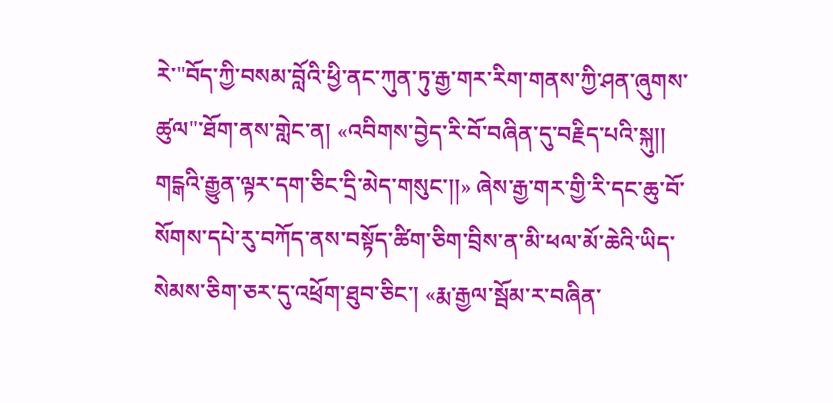རེ་"བོད་ཀྱི་བསམ་བློའི་ཕྱི་ནང་ཀུན་ཏུ་རྒྱ་གར་རིག་གནས་ཀྱི་ཤན་ཞུགས་ཚུལ"་ཐོག་ནས་གླེང་ན། «འབིགས་བྱེད་རི་བོ་བཞིན་དུ་བརྗིད་པའི་སྐུ།། གངྒའི་རྒྱུན་ལྟར་དག་ཅིང་དྲི་མེད་གསུང་།།» ཞེས་རྒྱ་གར་གྱི་རི་དང་ཆུ་བོ་སོགས་དཔེ་རུ་བཀོད་ནས་བསྟོད་ཚིག་ཅིག་བྲིས་ན་མི་ཕལ་མོ་ཆེའི་ཡིད་སེམས་ཅིག་ཅར་དུ་འཕྲོག་ཐུབ་ཅིང་། «རྨ་རྒྱལ་སྦོམ་ར་བཞིན་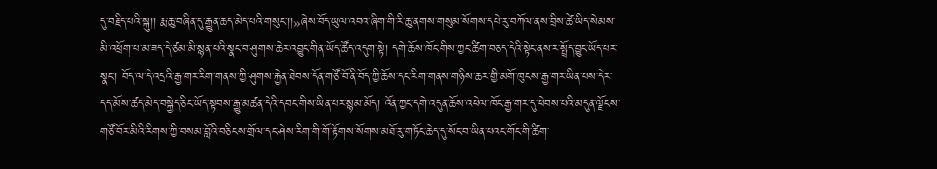དུ་བརྗིད་པའི་སྐུ།། རྨ་ཆུ་བཞིན་དུ་རྒྱུན་ཆད་མེད་པའི་གསུང་།།»ཞེས་བོད་ཡུལ་འབའ་ཞིག་གི་རི་ཆུ་ནགས་གསུམ་སོགས་དཔེ་རུ་བཀོལ་ནས་བྲིས་ཚེ་ཡིད་སེམས་མི་འཕྲོག་པ་མ་ཟད་དེ་ཙམ་མི་སྙན་པའི་སྣང་བ་ཤུགས་ཆེར་འབྱུང་གིན་ཡོད་ཚོད་འདུག་སྟེ། དགེ་ཆོས་ཁོང་གིས་ཀྱང་ཚིག་བཅད་དེའི་སྟེང་ནས་ར་སྤྲོད་བྱུང་ཡོད་པར་སྣང་། བོད་ལ་དེ་འདྲའི་རྒྱ་གར་རིག་གནས་ཀྱི་ཤུགས་རྐྱེན་ཐེབས་དོན་གཙོ་བོ་ནི་བོད་ཀྱི་ཆོས་དང་རིག་གནས་གཉིས་ཆར་གྱི་མགོ་ཁུངས་རྒྱ་གར་ཡིན་པས་དེར་དད་མོས་ཚད་མེད་བསྐྱེད་ཅིང་ཡོད་སྟབས་རྒྱུ་མཚན་དེའི་དབང་གིས་ཡིན་པར་སྙམ་མོད། འོན་ཀྱང་དགེ་འདུན་ཆོས་འཕེལ་ཁོང་རྒྱ་གར་དུ་ཕེབས་པའི་མདུན་ལྗོངས་གཙོ་བོར་མིའི་རིགས་ཀྱི་བསམ་བློའི་བཅིངས་གྲོལ་དང་ཤེས་རིག་གི་གོ་རྟོགས་སོགས་མཐོ་རུ་གཏོང་ཆེད་དུ་སོང་བ་ཡིན་པའང་གོང་གི་ཚིག་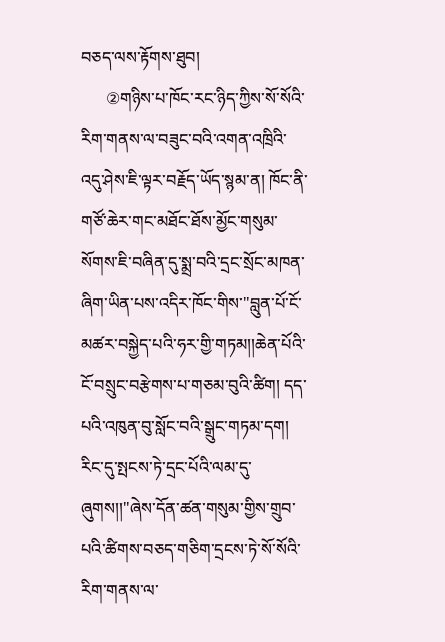བཅད་ལས་རྟོགས་ཐུབ།
      ②གཉིས་པ་ཁོང་རང་ཉིད་ཀྱིས་སོ་སོའི་རིག་གནས་ལ་བཟུང་བའི་འགན་འཁྲིའི་འདུ་ཤེས་ཇི་ལྟར་བརྗོད་ཡོད་སྙམ་ན། ཁོང་ནི་གཙོ་ཆེར་གང་མཐོང་ཐོས་མྱོང་གསུམ་སོགས་ཇི་བཞིན་དུ་སྨྲ་བའི་དྲང་སྲོང་མཁན་ཞིག་ཡིན་པས་འདིར་ཁོང་གིས་"བླུན་པོ་ངོ་མཚར་བསྐྱེད་པའི་ཧར་གྱི་གཏམ།།ཆེན་པོའི་ངོ་བསྲུང་བརྩེགས་པ་གཅམ་བུའི་ཚིག། དད་པའི་འཁུན་བུ་སློང་བའི་སྒྲུང་གཏམ་དག། རིང་དུ་སྤངས་ཏེ་དྲང་པོའི་ལམ་དུ་ཞུགས།།"ཞེས་དོན་ཚན་གསུམ་གྱིས་གྲུབ་པའི་ཚིགས་བཅད་གཅིག་དྲངས་ཏེ་སོ་སོའི་རིག་གནས་ལ་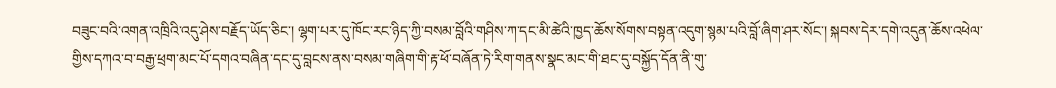བཟུང་བའི་འགན་འཁྲིའི་འདུ་ཤེས་བརྗོད་ཡོད་ཅིང་། ལྷག་པར་དུ་ཁོང་རང་ཉིད་ཀྱི་བསམ་བློའི་གཤིས་ཀ་དང་མི་ཚེའི་ཁྱད་ཆོས་སོགས་བསྟན་འདུག་སྙམ་པའི་བློ་ཞིག་ཤར་སོང་། སྐབས་དེར་དགེ་འདུན་ཆོས་འཕེལ་གྱིས་དཀའ་བ་བརྒྱ་ཕྲག་མང་པོ་དགའ་བཞིན་དང་དུ་བླངས་ནས་བསམ་གཞིག་གི་རྟ་ཕོ་བཞོན་ཏེ་རིག་གནས་སྣང་མང་གི་ཐང་དུ་བསྐྱོད་དོན་ནི་གུ་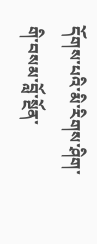དོགས་པའི་མི་རིགས་ཤིག་གི་བསམ་བློ་སྔོན་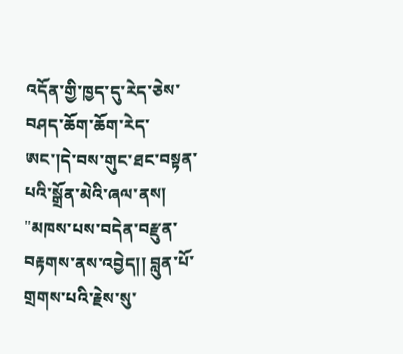འདོན་གྱི་ཁྱད་དུ་རེད་ཅེས་བཤད་ཆོག་ཆོག་རེད་ཨང་།དེ་བས་གུང་ཐང་བསྟན་པའི་སྒྲོན་མེའི་ཞལ་ནས། "མཁས་པས་བདེན་བརྫུན་བརྟགས་ནས་འབྱེད།། བླུན་པོ་གྲགས་པའི་རྗེས་སུ་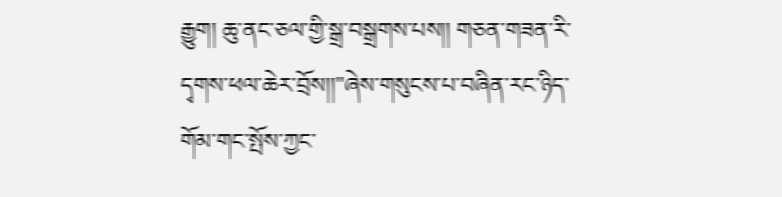རྒྱུག། ཆུ་ནང་ཅལ་གྱི་སྒྲ་བསྒྲགས་པས།། གཅན་གཟན་རི་དྭགས་ཕལ་ཆེར་བྲོས།།"ཞེས་གསུངས་པ་བཞིན་རང་ཉིད་གོམ་གང་སྤོས་ཀྱང་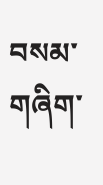བསམ་གཞིག་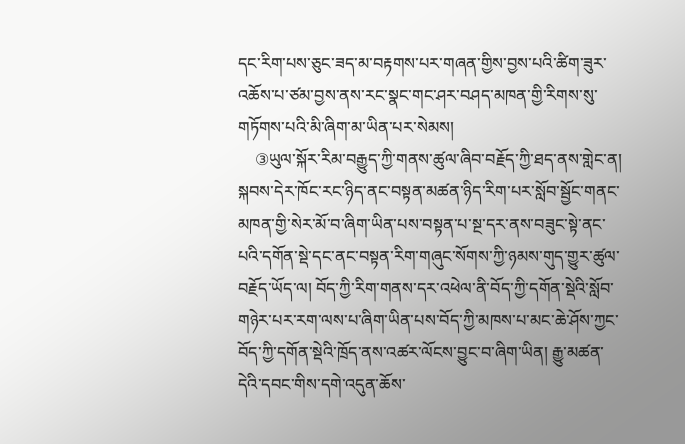དང་རིག་པས་ཅུང་ཟད་མ་བརྟགས་པར་གཞན་གྱིས་བྱས་པའི་ཚིག་ཟུར་འཆོས་པ་ཙམ་བྱས་ནས་རང་སྣང་གང་ཤར་བཤད་མཁན་གྱི་རིགས་སུ་གཏོགས་པའི་མི་ཞིག་མ་ཡིན་པར་སེམས།
    ③ཡུལ་སྐོར་རིམ་བརྒྱུད་ཀྱི་གནས་ཚུལ་ཞིབ་བརྗོད་ཀྱི་ཐད་ནས་གླེང་ན། སྐབས་དེར་ཁོང་རང་ཉིད་ནང་བསྟན་མཚན་ཉིད་རིག་པར་སློབ་སྦྱོང་གནང་མཁན་གྱི་སེར་མོ་བ་ཞིག་ཡིན་པས་བསྟན་པ་སྔ་དར་ནས་བཟུང་སྟེ་ནང་པའི་དགོན་སྡེ་དང་ནང་བསྟན་རིག་གཞུང་སོགས་ཀྱི་ཉམས་གུད་གྱུར་ཚུལ་བརྗོད་ཡོད་ལ། བོད་ཀྱི་རིག་གནས་དར་འཕེལ་ནི་བོད་ཀྱི་དགོན་སྡེའི་སློབ་གཉེར་པར་རག་ལས་པ་ཞིག་ཡིན་པས་བོད་ཀྱི་མཁས་པ་མང་ཆེ་ཤོས་ཀྱང་བོད་ཀྱི་དགོན་སྡེའི་ཁྲོད་ནས་འཚར་ལོངས་བྱུང་བ་ཞིག་ཡིན། རྒྱུ་མཚན་དེའི་དབང་གིས་དགེ་འདུན་ཆོས་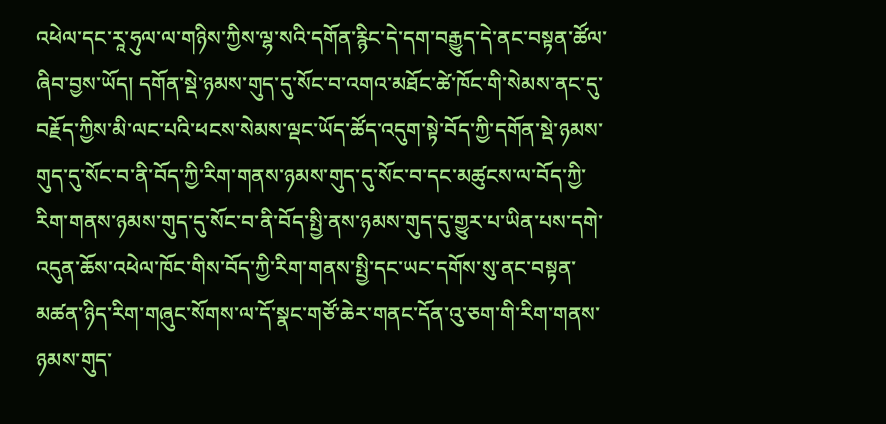འཕེལ་དང་རཱ་ཧུལ་ལ་གཉིས་ཀྱིས་ལྷ་སའི་དགོན་རྙིང་དེ་དག་བརྒྱུད་དེ་ནང་བསྟན་ཚོལ་ཞིབ་བྱས་ཡོད། དགོན་སྡེ་ཉམས་གུད་དུ་སོང་བ་འགའ་མཐོང་ཚེ་ཁོང་གི་སེམས་ནང་དུ་བརྗོད་ཀྱིས་མི་ལང་པའི་ཕངས་སེམས་ལྡང་ཡོད་ཚོད་འདུག་སྟེ་བོད་ཀྱི་དགོན་སྡེ་ཉམས་གུད་དུ་སོང་བ་ནི་བོད་ཀྱི་རིག་གནས་ཉམས་གུད་དུ་སོང་བ་དང་མཚུངས་ལ་བོད་ཀྱི་རིག་གནས་ཉམས་གུད་དུ་སོང་བ་ནི་བོད་སྤྱི་ནས་ཉམས་གུད་དུ་གྱུར་པ་ཡིན་པས་དགེ་འདུན་ཆོས་འཕེལ་ཁོང་གིས་བོད་ཀྱི་རིག་གནས་སྤྱི་དང་ཡང་དགོས་སུ་ནང་བསྟན་མཚན་ཉིད་རིག་གཞུང་སོགས་ལ་དོ་སྣང་གཙོ་ཆེར་གནང་དོན་འུ་ཅག་གི་རིག་གནས་ཉམས་གུད་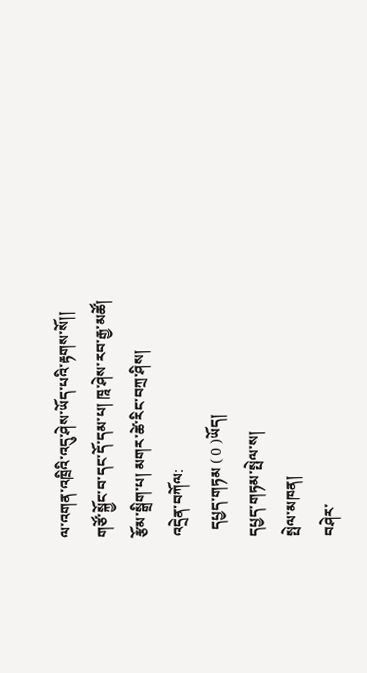ལ་འགན་འཁྲིའི་འདུ་ཤེས་ཡོད་པའི་རྟགས་སོ།།
གཙོ་སྐྱོང་བ་དང་དོ་དམ་པ། ཁཱ་ཤེས་རབ་རྒྱ་མཚོ།
རྩོམ་སྒྲིག་པ། མགར་ཚེ་རིང་བཀྲ་ཤིས།
འདྲེན་བཀོལ:
  དཔྱད་གཏམ ( 0 )ཡོད།
དཔྱད་གཏམ་སྤེལ་ས།
སྤེལ་མཁན།
བཤེར་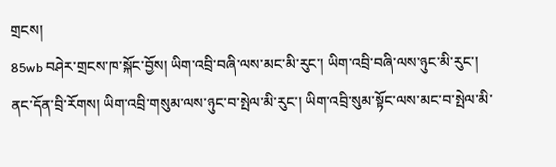གྲངས།
85wb བཤེར་གྲངས་ཁ་སྐོང་བྱོས། ཡིག་འབྲི་བཞི་ལས་མང་མི་རུང་། ཡིག་འབྲི་བཞི་ལས་ཉུང་མི་རུང་།
ནང་དོན་བྲི་རོགས། ཡིག་འབྲི་གསུམ་ལས་ཉུང་བ་སྤེལ་མི་རུང་། ཡིག་འབྲི་སུམ་སྟོང་ལས་མང་བ་སྤེལ་མི་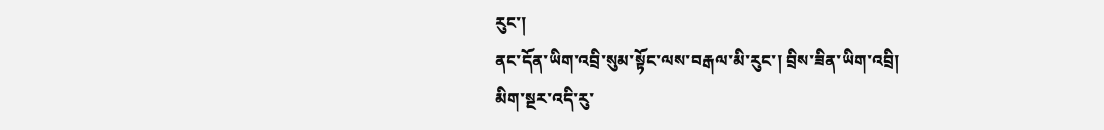རུང་།
ནང་དོན་ཡིག་འབྲི་སུམ་སྟོང་ལས་བརྒལ་མི་རུང་། བྲིས་ཟིན་ཡིག་འབྲི།
མིག་སྔར་འདི་རུ་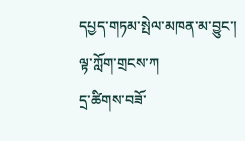དཔྱད་གཏམ་སྤེལ་མཁན་མ་བྱུང་།
ལྟ་ཀློག་གྲངས་ཀ
དྲ་ཚིགས་བཟོ་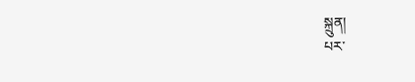སྐྲུན།
པར་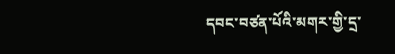དབང་བཙན་པོའི་མགར་གྱི་དྲ་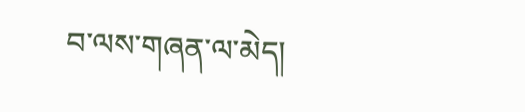བ་ལས་གཞན་ལ་མེད།